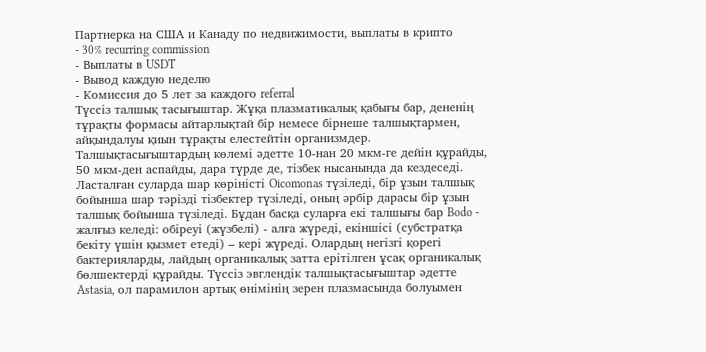Партнерка на США и Канаду по недвижимости, выплаты в крипто
- 30% recurring commission
- Выплаты в USDT
- Вывод каждую неделю
- Комиссия до 5 лет за каждого referral
Түссіз талшық тасығыштар. Жұқа плазматикалық қабығы бар, дененің тұрақты формасы айтарлықтай бір немесе бірнеше талшықтармен, айқындалуы қиын тұрақты елестейтін организмдер. Талшықтасығыштардың көлемі әдетте 10-нан 20 мкм-ге дейін құрайды, 50 мкм-ден аспайды, дара түрде де, тізбек нысанында да кездеседі. Ласталған суларда шар көріністі Oicomonas түзіледі, бір ұзын талшық бойынша шар тәрізді тізбектер түзіледі, оның әрбір дарасы бір ұзын талшық бойынша түзіледі. Бұдан басқа суларға екі талшығы бар Bodo - жалғыз келеді: обіреуі (жүзбелі) - алға жүреді, екіншісі (субстратқа бекіту үшін қызмет етеді) – кері жүреді. Олардың негізгі қорегі бактерияларды, лайдың органикалық затта ерітілген ұсақ органикалық бөлшектерді құрайды. Түссіз эвглендік талшықтасығыштар әдетте Astasia, ол парамилон артық өнімінің зерен плазмасында болуымен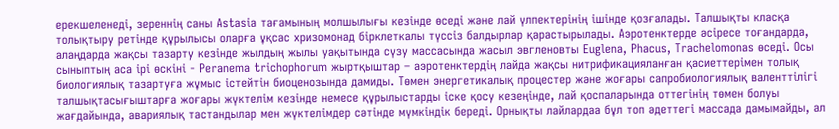ерекшеленеді, зереннің саны Astasia тағамының молшылығы кезінде өседі және лай үлпектерінің ішінде қозғалады. Талшықты класқа толықтыру ретінде құрылысы оларға ұқсас хризомонад бірклеткалы түссіз балдырлар қарастырылады. Аэротенктерде әсіресе тоғандарда, алаңдарда жақсы тазарту кезінде жылдың жылы уақытында сүзу массасында жасыл эвгленовты Euglena, Phacus, Trachelomonas өседі. Осы сыныптың аса ірі өскіні - Peranema trichophorum жыртқыштар – аэротенктердің лайда жақсы нитрификацияланған қасиеттерімен толық биологиялық тазартуға жұмыс істейтін биоценозында дамиды. Төмен энергетикалық процестер және жоғары сапробиологиялық валенттілігі талшықтасығыштарға жоғары жүктелім кезінде немесе құрылыстарды іске қосу кезеңінде, лай қоспаларында оттегінің төмен болуы жағдайында, авариялық тастандылар мен жүктелімдер сәтінде мүмкіндік береді. Орнықты лайлардаа бұл топ әдеттегі массада дамымайды, ал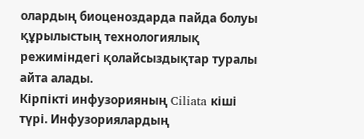олардың биоценоздарда пайда болуы құрылыстың технологиялық режиміндегі қолайсыздықтар туралы айта алады.
Кірпікті инфузорияның Ciliata кіші түрі. Инфузориялардың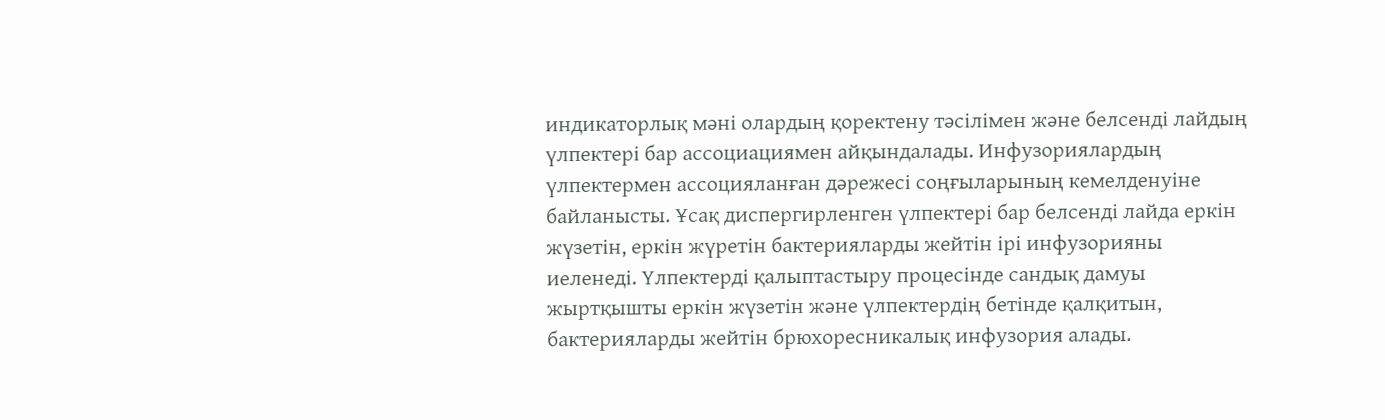индикаторлық мәні олардың қоректену тәсілімен және белсенді лайдың үлпектері бар ассоциациямен айқындалады. Инфузориялардың үлпектермен ассоцияланған дәрежесі соңғыларының кемелденуіне байланысты. Ұсақ диспергирленген үлпектері бар белсенді лайда еркін жүзетін, еркін жүретін бактерияларды жейтін ірі инфузорияны иеленеді. Үлпектерді қалыптастыру процесінде сандық дамуы жыртқышты еркін жүзетін және үлпектердің бетінде қалқитын, бактерияларды жейтін брюхоресникалық инфузория алады.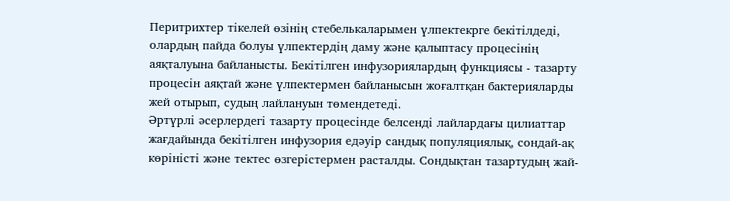Перитрихтер тікелей өзінің стебелькаларымен үлпектекрге бекітілдеді, олардың пайда болуы үлпектердің даму және қалыптасу процесінің аяқталуына байланысты. Бекітілген инфузориялардың функциясы - тазарту процесін аяқтай және үлпектермен байланысын жоғалтқан бактерияларды жей отырып, судың лайлануын төмендетеді.
Әртүрлі әсерлердегі тазарту процесінде белсенді лайлардағы цилиаттар жағдайында бекітілген инфузория едәуір сандық популяциялық, сондай-ақ көріністі және тектес өзгерістермен расталды. Сондықтан тазартудың жай-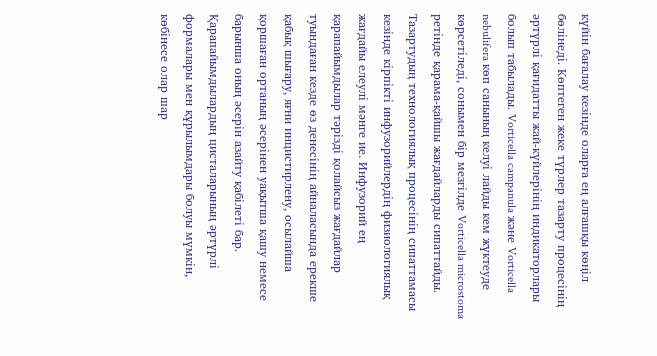күйін бағалау кезінде оларға ең алғашқы көңіл бөлінеді. Көптеген жеке түрлер тазарту процесінің әртүрлі қағидатты жай-күйлерінің индикаторлары болып табылады. Vorticella campanula және Vorticella nebulifera көп санының келуі лайды кем жүктеуде көрсетіледі, сонымен бір мезгілде Vorticella microstoma ретінде қарама-қайшы жағдайларды сипаттайды.
Тазартудың технологиялық процесінің сипаттамасы кезінде кірпікті инфузорийлердің физиологиялық жағдайы елеулі мәнге ие. Инфузорий ең қарапайымдылар тәрізді қолайсыз жағдайлар туындаған кезде өз денесінің айналасында ерекше қабық шығару, яғни инцистирлену, осылайша қоршаған ортаның әсерінен уақытша қашу немесе барынша оның әсерін азайту қабілеті бар. Қарапайымдылардың цисталарының әртүрлі формалары мен құрылымдары болуы мүмкін, көбінесе олар шар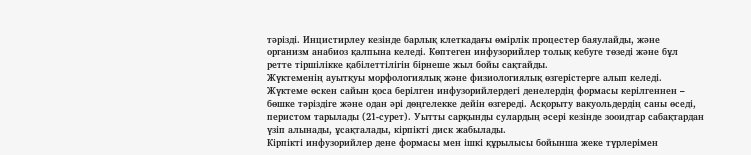тәрізді. Инцистирлеу кезінде барлық клеткадағы өмірлік процестер баяулайды, және организм анабиоз қалпына келеді. Көптеген инфузорийлер толық кебуге төзеді және бұл ретте тіршілікке қабілеттілігін бірнеше жыл бойы сақтайды.
Жүктеменің ауытқуы морфологиялық және физиологиялық өзгерістерге алып келеді. Жүктеме өскен сайын қоса берілген инфузорийлердегі денелердің формасы керілгеннен – бөшке тәріздіге және одан әрі дөңгелекке дейін өзгереді. Асқорыту вакуольдердің саны өседі, перистом тарылады (21-сурет). Уытты сарқынды сулардың әсері кезінде зооидтар сабақтардан үзіп алынады, ұсақталады, кірпікті диск жабылады.
Кірпікті инфузорийлер дене формасы мен ішкі құрылысы бойынша жеке түрлерімен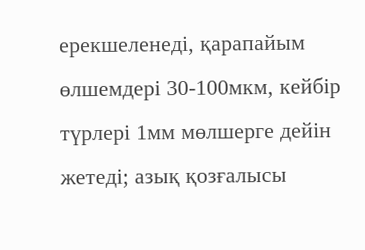ерекшеленеді, қарапайым өлшемдері 30-100мкм, кейбір түрлері 1мм мөлшерге дейін жетеді; азық қозғалысы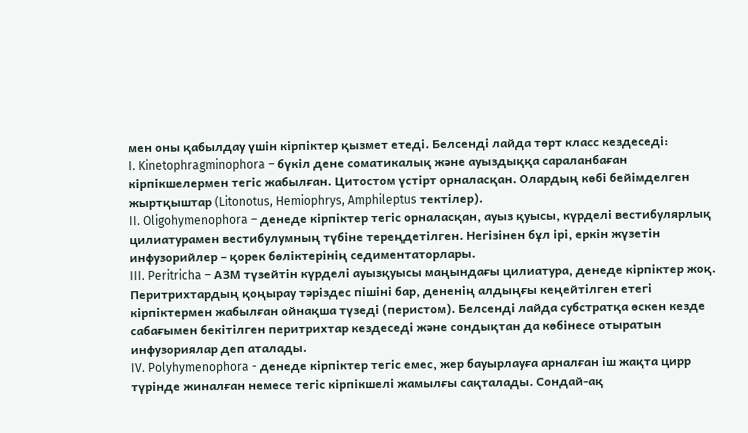мен оны қабылдау үшін кірпіктер қызмет етеді. Белсенді лайда төрт класс кездеседі:
I. Kinetophragminophora – бүкіл дене соматикалық және ауыздыққа сараланбаған кірпікшелермен тегіс жабылған. Цитостом үстірт орналасқан. Олардың көбі бейімделген жыртқыштар (Litonotus, Hemiophrys, Amphileptus тектілер).
II. Oligohymenophora – денеде кірпіктер тегіс орналасқан, ауыз қуысы, күрделі вестибулярлық цилиатурамен вестибулумның түбіне тереңдетілген. Негізінен бұл ірі, еркін жүзетін инфузорийлер – қорек бөліктерінің седиментаторлары.
III. Peritricha – АЗМ түзейтін күрделі ауызқуысы маңындағы цилиатура, денеде кірпіктер жоқ. Перитрихтардың қоңырау тәріздес пішіні бар, дененің алдыңғы кеңейтілген етегі кірпіктермен жабылған ойнақша түзеді (перистом). Белсенді лайда субстратқа өскен кезде сабағымен бекітілген перитрихтар кездеседі және сондықтан да көбінесе отыратын инфузориялар деп аталады.
IV. Polyhymenophora - денеде кірпіктер тегіс емес, жер бауырлауға арналған іш жақта цирр түрінде жиналған немесе тегіс кірпікшелі жамылғы сақталады. Сондай-ақ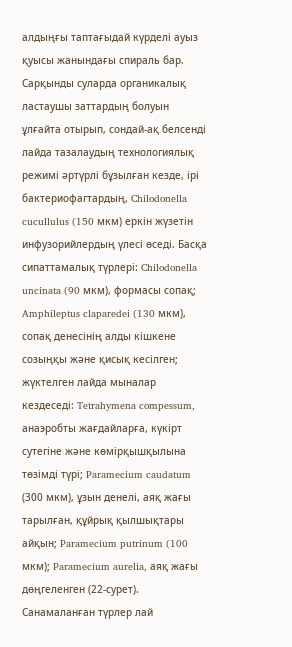алдыңғы таптағыдай күрделі ауыз қуысы жанындағы спираль бар.
Сарқынды суларда органикалық ластаушы заттардың болуын ұлғайта отырып, сондай-ақ белсенді лайда тазалаудың технологиялық режимі әртүрлі бұзылған кезде, ірі бактериофагтардың, Chilodonella cucullulus (150 мкм) еркін жүзетін инфузорийлердың үлесі өседі. Басқа сипаттамалық түрлері: Chilodonella uncinata (90 мкм), формасы сопақ; Amphileptus claparedei (130 мкм), сопақ денесінің алды кішкене созыңқы және қисық кесілген; жүктелген лайда мыналар кездеседі: Tetrahymena compessum, анаэробты жағдайларға, күкірт сутегіне және көмірқышқылына төзімді түрі; Paramecium caudatum (300 мкм), ұзын денелі, аяқ жағы тарылған, құйрық қылшықтары айқын; Paramecium putrinum (100 мкм); Paramecium aurelia, аяқ жағы дөңгеленген (22-сурет). Санамаланған түрлер лай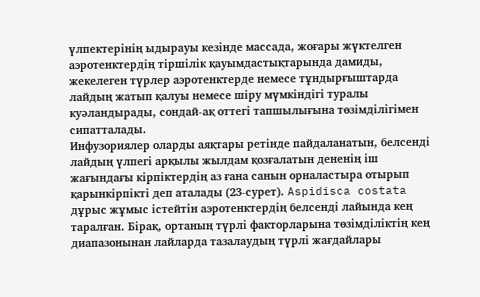үлпектерінің ыдырауы кезінде массада, жоғары жүктелген аэротенктердің тіршілік қауымдастықтарында дамиды, жекелеген түрлер аэротенктерде немесе тұндырғыштарда лайдың жатып қалуы немесе шіру мүмкіндігі туралы куәландырады, сондай-ақ оттегі тапшылығына төзімділігімен сипатталады.
Инфузориялер оларды аяқтары ретінде пайдаланатын, белсенді лайдың үлпегі арқылы жылдам қозғалатын дененің іш жағындағы кірпіктердің аз ғана санын орналастыра отырып қарынкірпікті деп аталады (23-сурет). Aspidisca costata дұрыс жұмыс істейтін аэротенктердің белсенді лайында кең таралған. Бірақ, ортаның түрлі факторларына төзімділіктің кең диапазонынан лайларда тазалаудың түрлі жағдайлары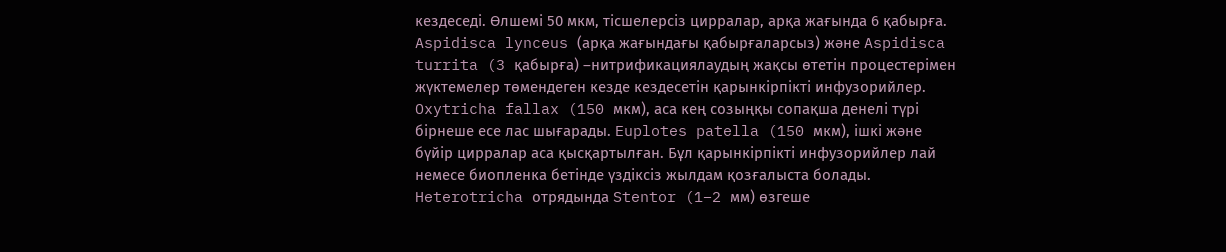кездеседі. Өлшемі 50 мкм, тісшелерсіз цирралар, арқа жағында 6 қабырға. Aspidisca lynceus (арқа жағындағы қабырғаларсыз) және Aspidisca turrita (3 қабырға) –нитрификациялаудың жақсы өтетін процестерімен жүктемелер төмендеген кезде кездесетін қарынкірпікті инфузорийлер.
Oxytricha fallax (150 мкм), аса кең созыңқы сопақша денелі түрі бірнеше есе лас шығарады. Euplotes patella (150 мкм), ішкі және бүйір цирралар аса қысқартылған. Бұл қарынкірпікті инфузорийлер лай немесе биопленка бетінде үздіксіз жылдам қозғалыста болады.
Heterotricha отрядында Stentor (1–2 мм) өзгеше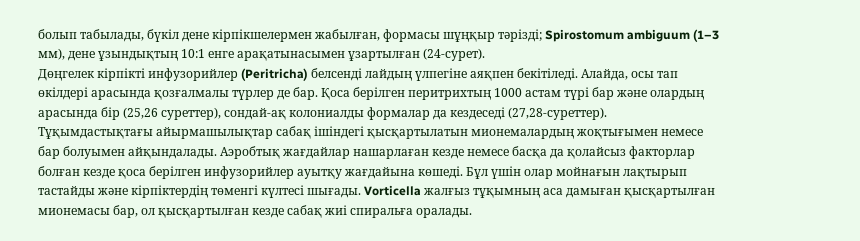болып табылады, бүкіл дене кірпікшелермен жабылған, формасы шұңқыр тәрізді; Spirostomum ambiguum (1–3 мм), дене ұзындықтың 10:1 енге арақатынасымен ұзартылған (24-сурет).
Дөңгелек кірпікті инфузорийлер (Peritricha) белсенді лайдың үлпегіне аяқпен бекітіледі. Алайда, осы тап өкілдері арасында қозғалмалы түрлер де бар. Қоса берілген перитрихтың 1000 астам түрі бар және олардың арасында бір (25,26 суреттер), сондай-ақ колониалды формалар да кездеседі (27,28-суреттер). Тұқымдастықтағы айырмашылықтар сабақ ішіндегі қысқартылатын мионемалардың жоқтығымен немесе бар болуымен айқындалады. Аэробтық жағдайлар нашарлаған кезде немесе басқа да қолайсыз факторлар болған кезде қоса берілген инфузорийлер ауытқу жағдайына көшеді. Бұл үшін олар мойнағын лақтырып тастайды және кірпіктердің төменгі күлтесі шығады. Vorticella жалғыз тұқымның аса дамыған қысқартылған мионемасы бар, ол қысқартылған кезде сабақ жиі спиральға оралады.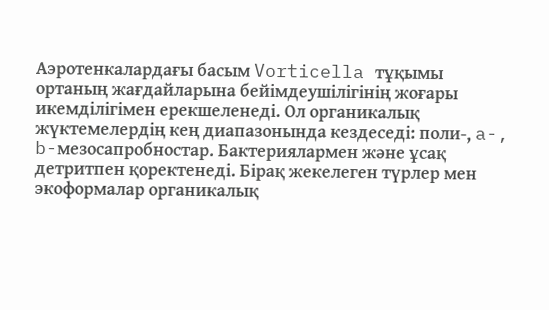Аэротенкалардағы басым Vorticella тұқымы ортаның жағдайларына бейімдеушілігінің жоғары икемділігімен ерекшеленеді. Ол органикалық жүктемелердің кең диапазонында кездеседі: поли-, a-, b-мезосапробностар. Бактериялармен және ұсақ детритпен қоректенеді. Бірақ жекелеген түрлер мен экоформалар органикалық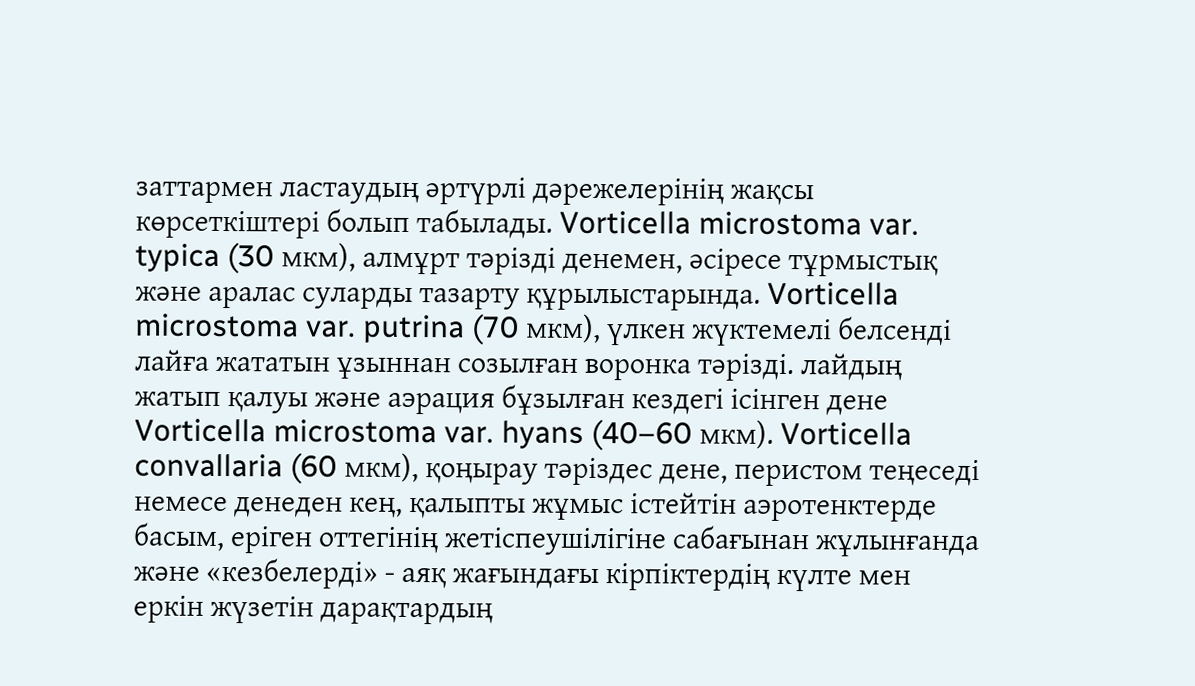заттармен ластаудың әртүрлі дәрежелерінің жақсы көрсеткіштері болып табылады. Vorticella microstoma var. typica (30 мкм), алмұрт тәрізді денемен, әсіресе тұрмыстық және аралас суларды тазарту құрылыстарында. Vorticella microstoma var. putrina (70 мкм), үлкен жүктемелі белсенді лайға жататын ұзыннан созылған воронка тәрізді. лайдың жатып қалуы және аэрация бұзылған кездегі ісінген дене Vorticella microstoma var. hyans (40–60 мкм). Vorticella convallaria (60 мкм), қоңырау тәріздес дене, перистом теңеседі немесе денеден кең, қалыпты жұмыс істейтін аэротенктерде басым, еріген оттегінің жетіспеушілігіне сабағынан жұлынғанда және «кезбелерді» - аяқ жағындағы кірпіктердің күлте мен еркін жүзетін дарақтардың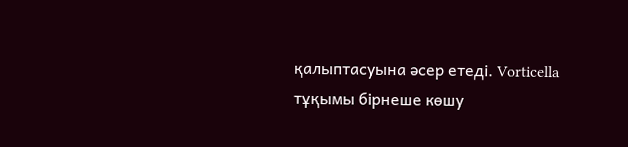қалыптасуына әсер етеді. Vorticella тұқымы бірнеше көшу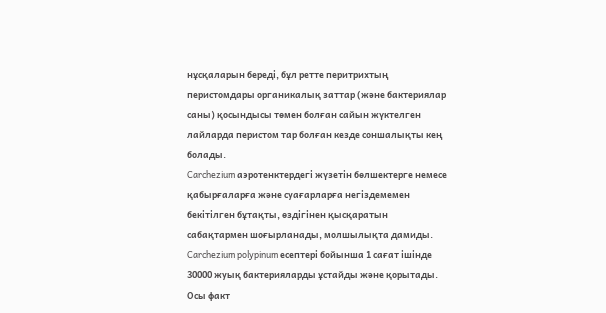нұсқаларын береді, бұл ретте перитрихтың перистомдары органикалық заттар (және бактериялар саны) қосындысы төмен болған сайын жүктелген лайларда перистом тар болған кезде соншалықты кең болады.
Carchezium аэротенктердегі жүзетін бөлшектерге немесе қабырғаларға және суағарларға негіздемемен бекітілген бұтақты, өздігінен қысқаратын сабақтармен шоғырланады, молшылықта дамиды. Carchezium polypinum есептері бойынша 1 сағат ішінде 30000 жуық бактерияларды ұстайды және қорытады. Осы факт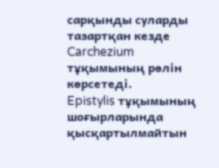сарқынды суларды тазартқан кезде Carchezium тұқымының рөлін көрсетеді.
Epistylis тұқымының шоғырларында қысқартылмайтын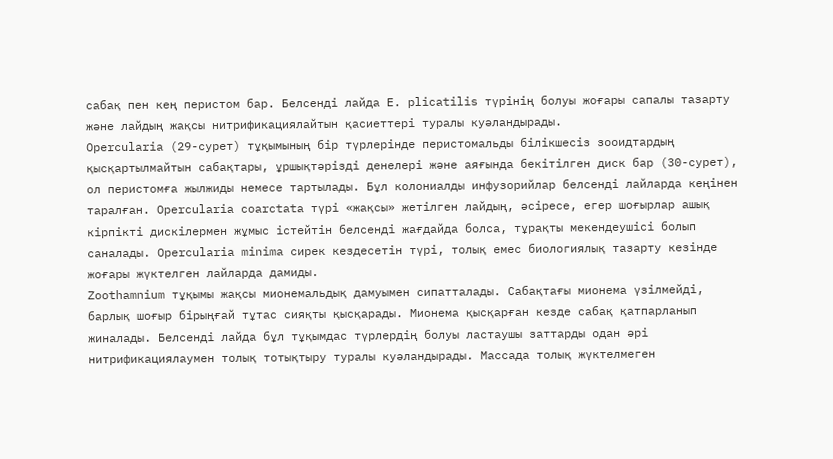сабақ пен кең перистом бар. Белсенді лайда E. plicatilis түрінің болуы жоғары сапалы тазарту және лайдың жақсы нитрификациялайтын қасиеттері туралы куәландырады.
Opercularia (29-сурет) тұқымының бір түрлерінде перистомальды білікшесіз зооидтардың қысқартылмайтын сабақтары, ұршықтәрізді денелері және аяғында бекітілген диск бар (30-сурет), ол перистомға жылжиды немесе тартылады. Бұл колониалды инфузорийлар белсенді лайларда кеңінен таралған. Opercularia coarctata түрі «жақсы» жетілген лайдың, әсіресе, егер шоғырлар ашық кірпікті дискілермен жұмыс істейтін белсенді жағдайда болса, тұрақты мекендеушісі болып саналады. Opercularia minima сирек кездесетін түрі, толық емес биологиялық тазарту кезінде жоғары жүктелген лайларда дамиды.
Zoothamnium тұқымы жақсы мионемальдық дамуымен сипатталады. Сабақтағы мионема үзілмейді, барлық шоғыр бірыңғай тұтас сияқты қысқарады. Мионема қысқарған кезде сабақ қатпарланып жиналады. Белсенді лайда бұл тұқымдас түрлердің болуы ластаушы заттарды одан әрі нитрификациялаумен толық тотықтыру туралы куәландырады. Массада толық жүктелмеген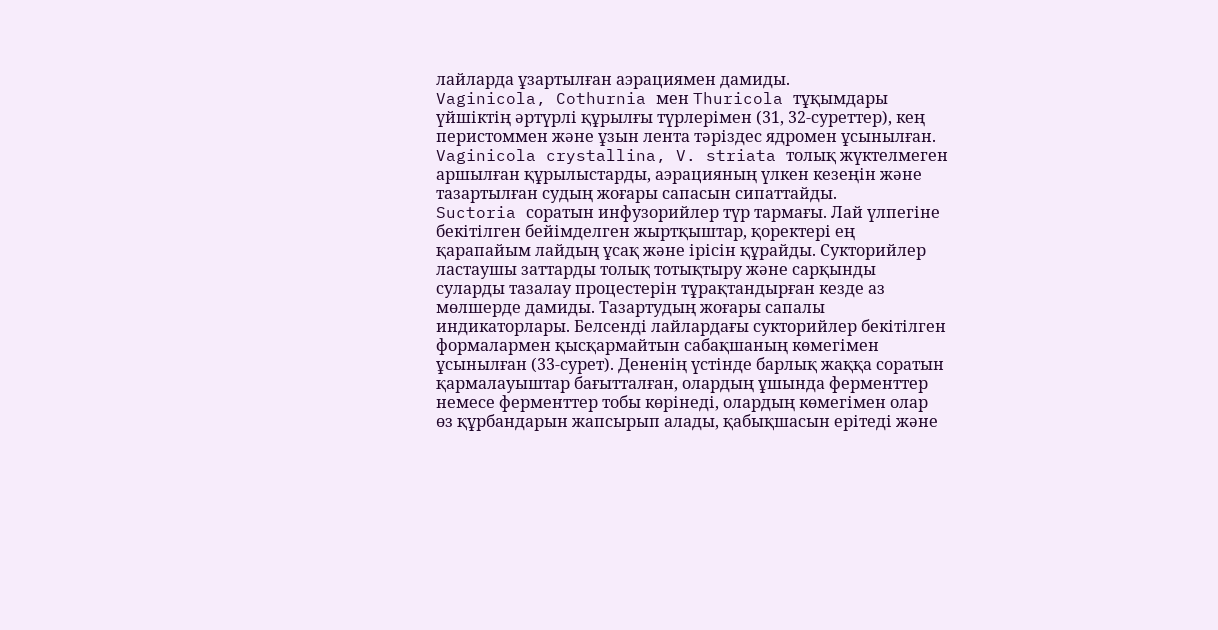лайларда ұзартылған аэрациямен дамиды.
Vaginicola, Cothurnia мен Thuricola тұқымдары үйшіктің әртүрлі құрылғы түрлерімен (31, 32-суреттер), кең перистоммен және ұзын лента тәріздес ядромен ұсынылған. Vaginicola crystallina, V. striata толық жүктелмеген аршылған құрылыстарды, аэрацияның үлкен кезеңін және тазартылған судың жоғары сапасын сипаттайды.
Suctoria соратын инфузорийлер түр тармағы. Лай үлпегіне бекітілген бейімделген жыртқыштар, қоректері ең қарапайым лайдың ұсақ және ірісін құрайды. Сукторийлер ластаушы заттарды толық тотықтыру және сарқынды суларды тазалау процестерін тұрақтандырған кезде аз мөлшерде дамиды. Тазартудың жоғары сапалы индикаторлары. Белсенді лайлардағы сукторийлер бекітілген формалармен қысқармайтын сабақшаның көмегімен ұсынылған (33-сурет). Дененің үстінде барлық жаққа соратын қармалауыштар бағытталған, олардың ұшында ферменттер немесе ферменттер тобы көрінеді, олардың көмегімен олар өз құрбандарын жапсырып алады, қабықшасын ерітеді және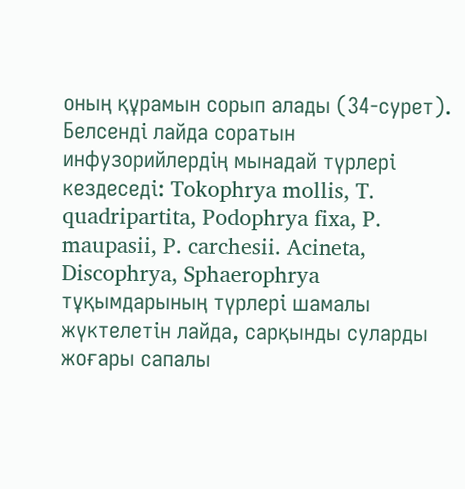оның құрамын сорып алады (34-сурет). Белсенді лайда соратын инфузорийлердің мынадай түрлері кездеседі: Tokophrya mollis, T. quadripartita, Podophrya fixa, P. maupasii, P. carchesii. Acineta, Discophrya, Sphaerophrya тұқымдарының түрлері шамалы жүктелетін лайда, сарқынды суларды жоғары сапалы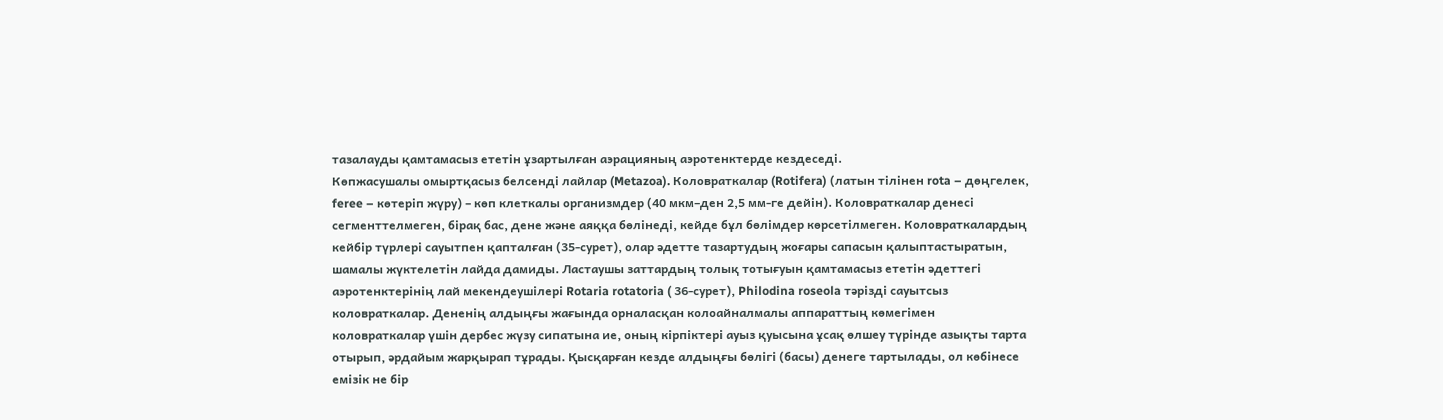тазалауды қамтамасыз ететін ұзартылған аэрацияның аэротенктерде кездеседі.
Көпжасушалы омыртқасыз белсенді лайлар (Metazoa). Коловраткалар (Rotifera) (латын тілінен rota – дөңгелек, feree – көтеріп жүру) – көп клеткалы организмдер (40 мкм–ден 2,5 мм-ге дейін). Коловраткалар денесі сегменттелмеген, бірақ бас, дене және аяққа бөлінеді, кейде бұл бөлімдер көрсетілмеген. Коловраткалардың кейбір түрлері сауытпен қапталған (35-сурет), олар әдетте тазартудың жоғары сапасын қалыптастыратын, шамалы жүктелетін лайда дамиды. Ластаушы заттардың толық тотығуын қамтамасыз ететін әдеттегі аэротенктерінің лай мекендеушілері Rotaria rotatoria ( 36-сурет), Philodina roseola тәрізді сауытсыз коловраткалар. Дененің алдыңғы жағында орналасқан колоайналмалы аппараттың көмегімен коловраткалар үшін дербес жүзу сипатына ие, оның кірпіктері ауыз қуысына ұсақ өлшеу түрінде азықты тарта отырып, әрдайым жарқырап тұрады. Қысқарған кезде алдыңғы бөлігі (басы) денеге тартылады, ол көбінесе емізік не бір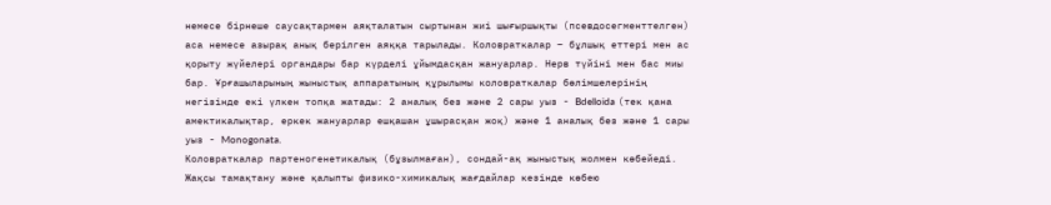немесе бірнеше саусақтармен аяқталатын сыртынан жиі шығыршықты (псевдосегменттелген) аса немесе азырақ анық берілген аяққа тарылады. Коловраткалар – бұлшық еттері мен ас қорыту жүйелері органдары бар күрделі ұйымдасқан жануарлар. Нерв түйіні мен бас миы бар. Ұрғашыларының жыныстық аппаратының құрылымы коловраткалар бөлімшелерінің негізінде екі үлкен топқа жатады: 2 аналық без және 2 сары уыз - Bdelloida (тек қана амектикалықтар, еркек жануарлар ешқашан ұшырасқан жоқ) және 1 аналық без және 1 сары уыз - Monogonata.
Коловраткалар партеногенетикалық (бұзылмаған), сондай-ақ жыныстық жолмен көбейеді. Жақсы тамақтану және қалыпты физико-химикалық жағдайлар кезінде көбею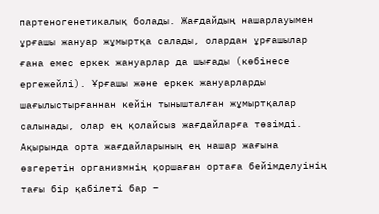партеногенетикалық болады. Жағдайдың нашарлауымен ұрғашы жануар жұмыртқа салады, олардан ұрғашылар ғана емес еркек жануарлар да шығады (көбінесе ергежейлі). Ұрғашы және еркек жануарларды шағылыстырғаннан кейін тынышталған жұмыртқалар салынады, олар ең қолайсыз жағдайларға төзімді. Ақырында орта жағдайларының ең нашар жағына өзгеретін организмнің қоршаған ортаға бейімделуінің тағы бір қабілеті бар –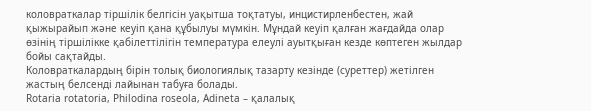коловраткалар тіршілік белгісін уақытша тоқтатуы, инцистирленбестен, жай қыжырайып және кеуіп қана құбылуы мүмкін. Мұндай кеуіп қалған жағдайда олар өзінің тіршілікке қабілеттілігін температура елеулі ауытқыған кезде көптеген жылдар бойы сақтайды.
Коловраткалардың бірін толық биологиялық тазарту кезінде (суреттер) жетілген жастың белсенді лайынан табуға болады.
Rotaria rotatoria, Philodina roseola, Adineta – қалалық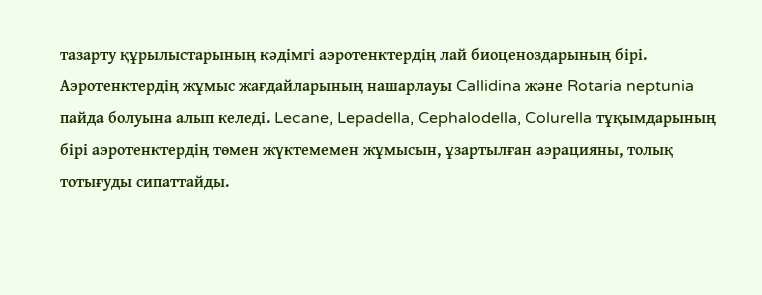тазарту құрылыстарының кәдімгі аэротенктердің лай биоценоздарының бірі. Аэротенктердің жұмыс жағдайларының нашарлауы Callidina және Rotaria neptunia пайда болуына алып келеді. Lecane, Lepadella, Cephalodella, Colurella тұқымдарының бірі аэротенктердің төмен жүктемемен жұмысын, ұзартылған аэрацияны, толық тотығуды сипаттайды.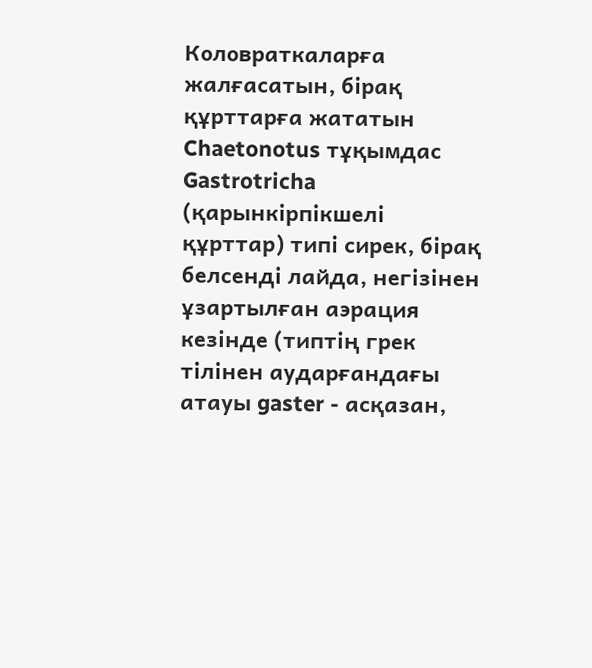Коловраткаларға жалғасатын, бірақ құрттарға жататын Chaetonotus тұқымдас Gastrotricha (қарынкірпікшелі құрттар) типі сирек, бірақ белсенді лайда, негізінен ұзартылған аэрация кезінде (типтің грек тілінен аударғандағы атауы gaster - асқазан,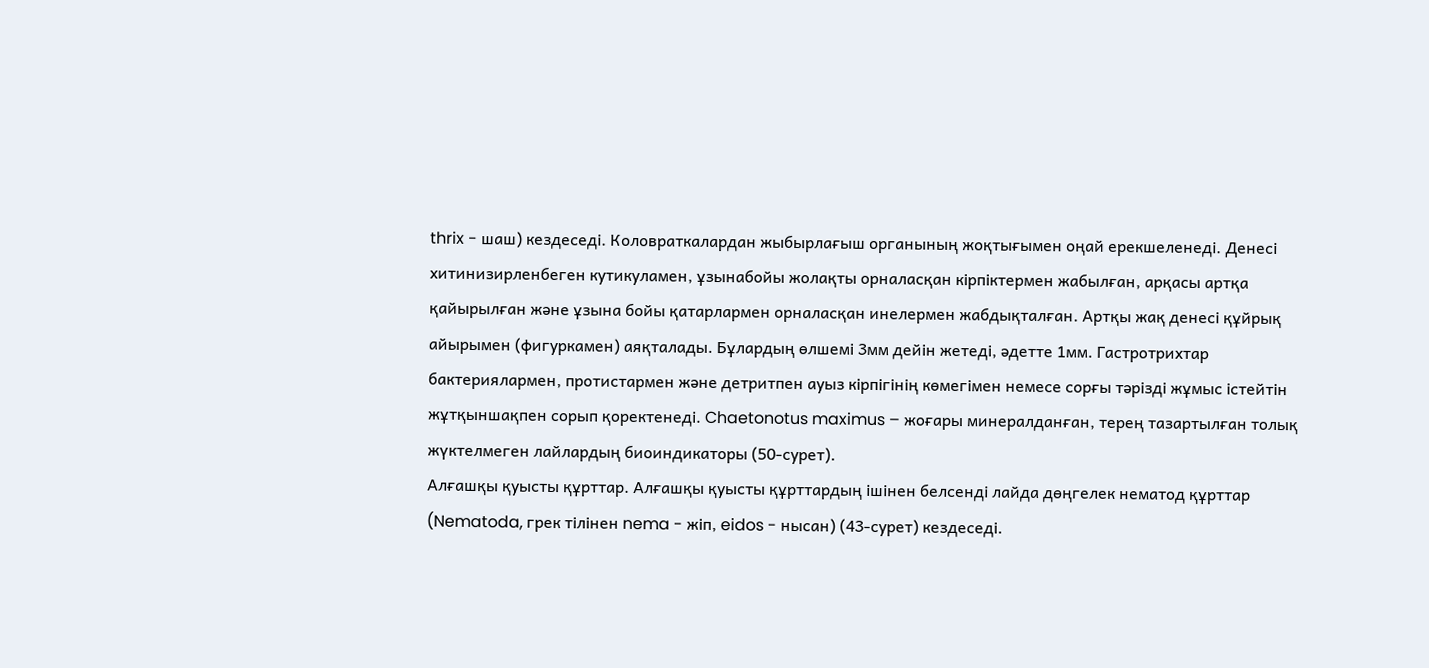thrix - шаш) кездеседі. Коловраткалардан жыбырлағыш органының жоқтығымен оңай ерекшеленеді. Денесі хитинизирленбеген кутикуламен, ұзынабойы жолақты орналасқан кірпіктермен жабылған, арқасы артқа қайырылған және ұзына бойы қатарлармен орналасқан инелермен жабдықталған. Артқы жақ денесі құйрық айырымен (фигуркамен) аяқталады. Бұлардың өлшемі 3мм дейін жетеді, әдетте 1мм. Гастротрихтар бактериялармен, протистармен және детритпен ауыз кірпігінің көмегімен немесе сорғы тәрізді жұмыс істейтін жұтқыншақпен сорып қоректенеді. Chaetonotus maximus – жоғары минералданған, терең тазартылған толық жүктелмеген лайлардың биоиндикаторы (50-сурет).
Алғашқы қуысты құрттар. Алғашқы қуысты құрттардың ішінен белсенді лайда дөңгелек нематод құрттар (Nematoda, грек тілінен nema - жіп, eidos - нысан) (43-сурет) кездеседі.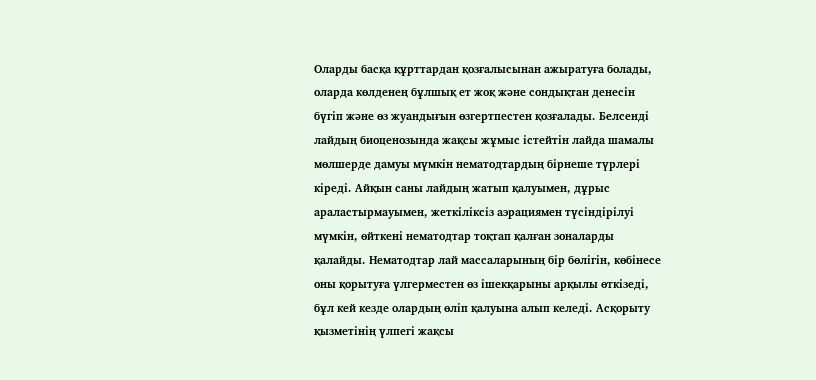Оларды басқа құрттардан қозғалысынан ажыратуға болады, оларда көлденең бұлшық ет жоқ және сондықтан денесін бүгіп және өз жуандығын өзгертпестен қозғалады. Белсенді лайдың биоценозында жақсы жұмыс істейтін лайда шамалы мөлшерде дамуы мүмкін нематодтардың бірнеше түрлері кіреді. Айқын саны лайдың жатып қалуымен, дұрыс араластырмауымен, жеткіліксіз аэрациямен түсіндірілуі мүмкін, өйткені нематодтар тоқтап қалған зоналарды қалайды. Нематодтар лай массаларының бір бөлігін, көбінесе оны қорытуға үлгерместен өз ішекқарыны арқылы өткізеді, бұл кей кезде олардың өліп қалуына алып келеді. Асқорыту қызметінің үлпегі жақсы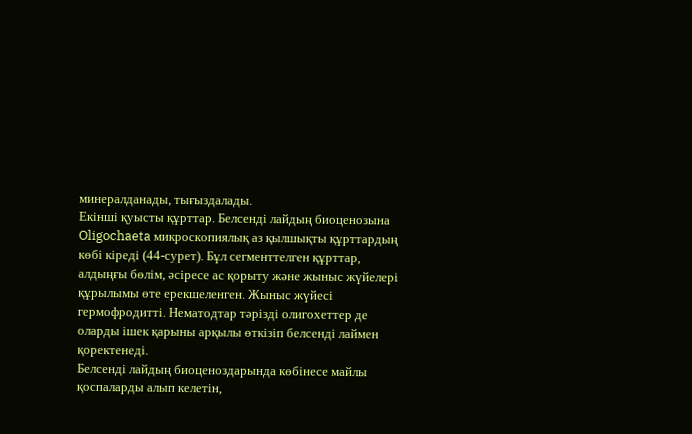минералданады, тығыздалады.
Екінші қуысты құрттар. Белсенді лайдың биоценозына Oligochaeta микроскопиялық аз қылшықты құрттардың көбі кіреді (44-сурет). Бұл сегменттелген құрттар, алдыңғы бөлім, әсіресе ас қорыту және жыныс жүйелері құрылымы өте ерекшеленген. Жыныс жүйесі гермофродитті. Нематодтар тәрізді олигохеттер де оларды ішек қарыны арқылы өткізіп белсенді лаймен қоректенеді.
Белсенді лайдың биоценоздарында көбінесе майлы қоспаларды алып келетін,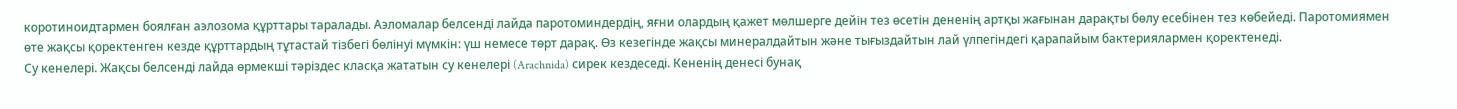коротиноидтармен боялған аэлозома құрттары таралады. Аэломалар белсенді лайда паротоминдердің, яғни олардың қажет мөлшерге дейін тез өсетін дененің артқы жағынан дарақты бөлу есебінен тез көбейеді. Паротомиямен өте жақсы қоректенген кезде құрттардың тұтастай тізбегі бөлінуі мүмкін: үш немесе төрт дарақ. Өз кезегінде жақсы минералдайтын және тығыздайтын лай үлпегіндегі қарапайым бактериялармен қоректенеді.
Су кенелері. Жақсы белсенді лайда өрмекші тәріздес класқа жататын су кенелері (Arachnida) сирек кездеседі. Кененің денесі бунақ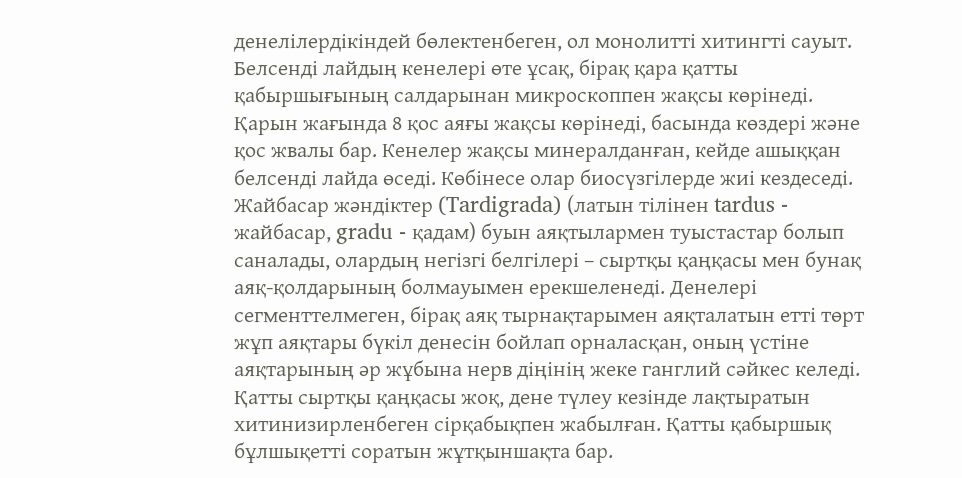денелілердікіндей бөлектенбеген, ол монолитті хитингті сауыт. Белсенді лайдың кенелері өте ұсақ, бірақ қара қатты қабыршығының салдарынан микроскоппен жақсы көрінеді. Қарын жағында 8 қос аяғы жақсы көрінеді, басында көздері және қос жвалы бар. Кенелер жақсы минералданған, кейде ашыққан белсенді лайда өседі. Көбінесе олар биосүзгілерде жиі кездеседі.
Жайбасар жәндіктер (Tardigrada) (латын тілінен tardus - жайбасар, gradu - қадам) буын аяқтылармен туыстастар болып саналады, олардың негізгі белгілері – сыртқы қаңқасы мен бунақ аяқ-қолдарының болмауымен ерекшеленеді. Денелері сегменттелмеген, бірақ аяқ тырнақтарымен аяқталатын етті төрт жұп аяқтары бүкіл денесін бойлап орналасқан, оның үстіне аяқтарының әр жұбына нерв діңінің жеке ганглий сәйкес келеді. Қатты сыртқы қаңқасы жоқ, дене түлеу кезінде лақтыратын хитинизирленбеген сірқабықпен жабылған. Қатты қабыршық бұлшықетті соратын жұтқыншақта бар.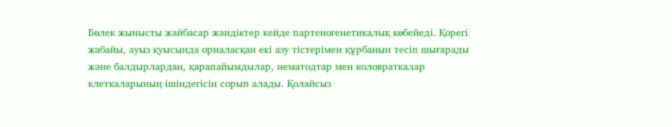Бөлек жынысты жайбасар жәндіктер кейде партеногенетикалық көбейеді. Қорегі жабайы, ауыз қуысында орналасқан екі азу тістерімен құрбанын тесіп шығарады және балдырлардан, қарапайымдылар, нематодтар мен коловраткалар клеткаларының ішіндегісін сорып алады. Қолайсыз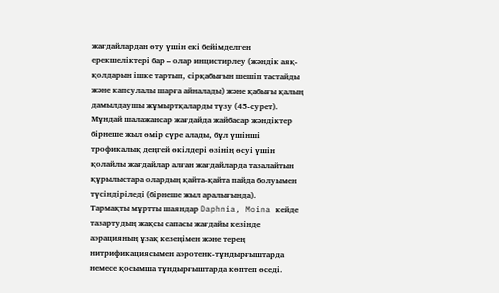жағдайлардан өту үшін екі бейімделген ерекшеліктері бар – олар инцистирлеу (жәндік аяқ-қолдарын ішке тартып, сірқабығын шешіп тастайды және капсулалы шарға айналады) және қабығы қалың дамылдаушы жұмыртқаларды түзу (45-сурет). Мұндай шалажансар жағдайда жайбасар жәндіктер бірнеше жыл өмір сүре алады, бұл үшінші трофикалық деңгей өкілдері өзінің өсуі үшін қолайлы жағдайлар алған жағдайларда тазалайтын құрылыстара олардың қайта-қайта пайда болуымен түсіндіріледі (бірнеше жыл аралығында).
Тармақты мұртты шаяндар Daphnia, Moina кейде тазартудың жақсы сапасы жағдайы кезінде аэрацияның ұзақ кезеңімен және терең нитрификациясымен аэротенк-тұндырғыштарда немесе қосымша тұндырғыштарда көптеп өседі.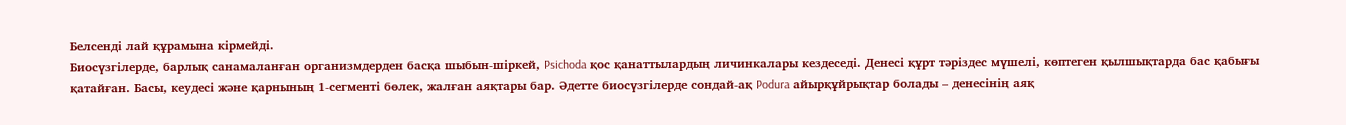Белсенді лай құрамына кірмейді.
Биосүзгілерде, барлық санамаланған организмдерден басқа шыбын-шіркей, Psichoda қос қанаттылардың личинкалары кездеседі. Денесі құрт тәріздес мүшелі, көптеген қылшықтарда бас қабығы қатайған. Басы, кеудесі және қарнының 1-сегменті бөлек, жалған аяқтары бар. Әдетте биосүзгілерде сондай-ақ Podura айырқұйрықтар болады – денесінің аяқ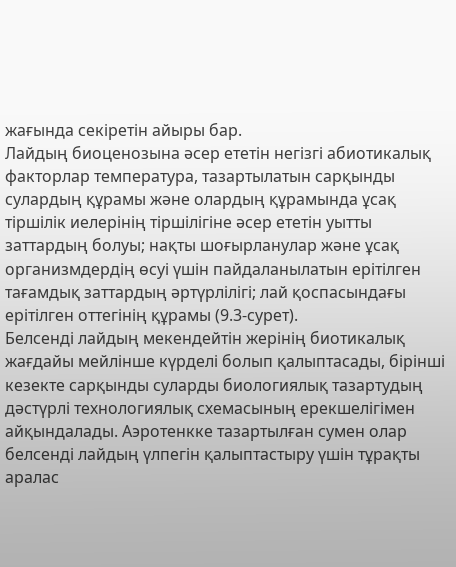жағында секіретін айыры бар.
Лайдың биоценозына әсер ететін негізгі абиотикалық факторлар температура, тазартылатын сарқынды сулардың құрамы және олардың құрамында ұсақ тіршілік иелерінің тіршілігіне әсер ететін уытты заттардың болуы; нақты шоғырланулар және ұсақ организмдердің өсуі үшін пайдаланылатын ерітілген тағамдық заттардың әртүрлілігі; лай қоспасындағы ерітілген оттегінің құрамы (9.3-сурет).
Белсенді лайдың мекендейтін жерінің биотикалық жағдайы мейлінше күрделі болып қалыптасады, бірінші кезекте сарқынды суларды биологиялық тазартудың дәстүрлі технологиялық схемасының ерекшелігімен айқындалады. Аэротенкке тазартылған сумен олар белсенді лайдың үлпегін қалыптастыру үшін тұрақты аралас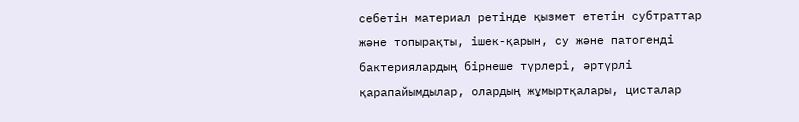себетін материал ретінде қызмет ететін субтраттар және топырақты, ішек-қарын, су және патогенді бактериялардың бірнеше түрлері, әртүрлі қарапайымдылар, олардың жұмыртқалары, цисталар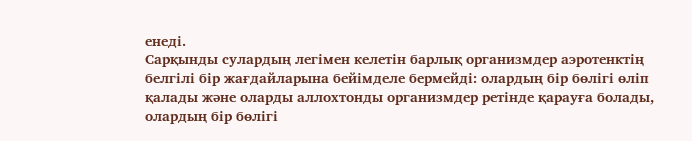енеді.
Сарқынды сулардың легімен келетін барлық организмдер аэротенктің белгілі бір жағдайларына бейімделе бермейді: олардың бір бөлігі өліп қалады және оларды аллохтонды организмдер ретінде қарауға болады, олардың бір бөлігі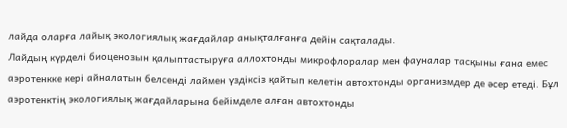лайда оларға лайық экологиялық жағдайлар анықталғанға дейін сақталады.
Лайдың күрделі биоценозын қалыптастыруға аллохтонды микрофлоралар мен фауналар тасқыны ғана емес аэротенкке кері айналатын белсенді лаймен үздіксіз қайтып келетін автохтонды организмдер де әсер етеді. Бұл аэротенктің экологиялық жағдайларына бейімделе алған автохтонды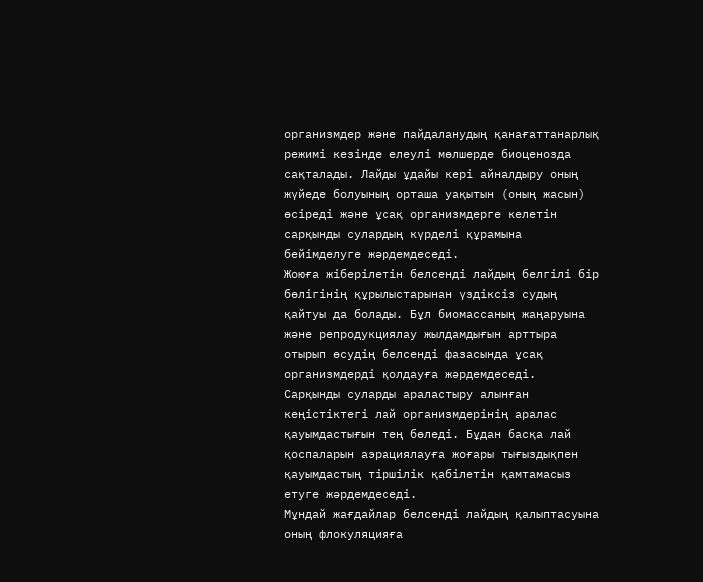организмдер және пайдаланудың қанағаттанарлық режимі кезінде елеулі мөлшерде биоценозда сақталады. Лайды ұдайы кері айналдыру оның жүйеде болуының орташа уақытын (оның жасын) өсіреді және ұсақ организмдерге келетін сарқынды сулардың күрделі құрамына бейімделуге жәрдемдеседі.
Жоюға жіберілетін белсенді лайдың белгілі бір бөлігінің құрылыстарынан үздіксіз судың қайтуы да болады. Бұл биомассаның жаңаруына және репродукциялау жылдамдығын арттыра отырып өсудің белсенді фазасында ұсақ организмдерді қолдауға жәрдемдеседі.
Сарқынды суларды араластыру алынған кеңістіктегі лай организмдерінің аралас қауымдастығын тең бөледі. Бұдан басқа лай қоспаларын аэрациялауға жоғары тығыздықпен қауымдастың тіршілік қабілетін қамтамасыз етуге жәрдемдеседі.
Мұндай жағдайлар белсенді лайдың қалыптасуына оның флокуляцияға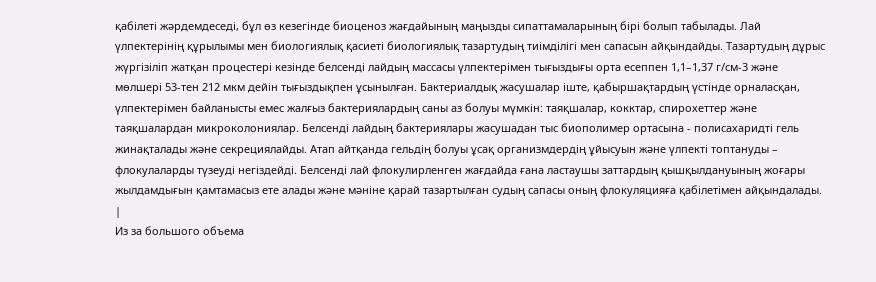қабілеті жәрдемдеседі, бұл өз кезегінде биоценоз жағдайының маңызды сипаттамаларының бірі болып табылады. Лай үлпектерінің құрылымы мен биологиялық қасиеті биологиялық тазартудың тиімділігі мен сапасын айқындайды. Тазартудың дұрыс жүргізіліп жатқан процестері кезінде белсенді лайдың массасы үлпектерімен тығыздығы орта есеппен 1,1–1,37 г/см-3 және мөлшері 53-тен 212 мкм дейін тығыздықпен ұсынылған. Бактериалдық жасушалар іште, қабыршақтардың үстінде орналасқан, үлпектерімен байланысты емес жалғыз бактериялардың саны аз болуы мүмкін: таяқшалар, кокктар, спирохеттер және таяқшалардан микроколониялар. Белсенді лайдың бактериялары жасушадан тыс биополимер ортасына - полисахаридті гель жинақталады және секрециялайды. Атап айтқанда гельдің болуы ұсақ организмдердің ұйысуын және үлпекті топтануды – флокулаларды түзеуді негіздейді. Белсенді лай флокулирленген жағдайда ғана ластаушы заттардың қышқылдануының жоғары жылдамдығын қамтамасыз ете алады және мәніне қарай тазартылған судың сапасы оның флокуляцияға қабілетімен айқындалады.
|
Из за большого объема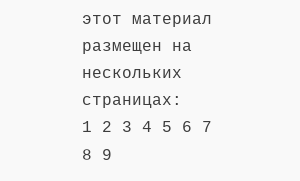этот материал размещен на нескольких страницах:
1 2 3 4 5 6 7 8 9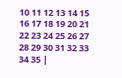10 11 12 13 14 15 16 17 18 19 20 21 22 23 24 25 26 27 28 29 30 31 32 33 34 35 |